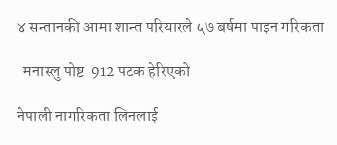४ सन्तानकी आमा शान्त परियारले ५७ बर्षमा पाइन गरिकता

  मनास्लु पोष्ट  912 पटक हेरिएको

नेपाली नागरिकता लिनलाई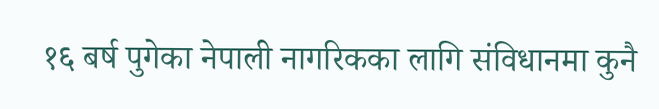१६ बर्ष पुगेका नेपाली नागरिकका लागि संविधानमा कुनै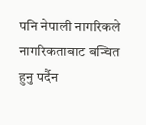पनि नेपाली नागरिकले नागरिकताबाट बन्चित हुनु पर्दैन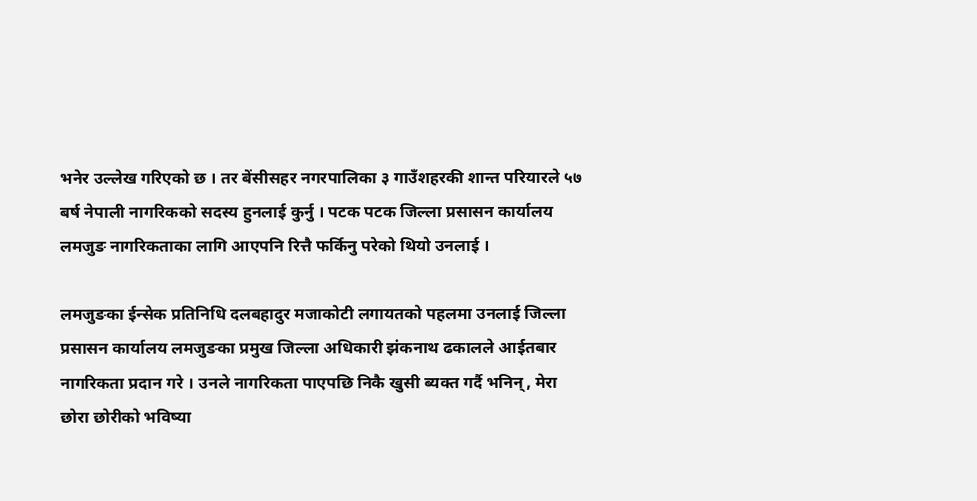भनेर उल्लेख गरिएको छ । तर बेंसीसहर नगरपालिका ३ गाउँशहरकी शान्त परियारले ५७ बर्ष नेपाली नागरिकको सदस्य हुनलाई कुर्नु । पटक पटक जिल्ला प्रसासन कार्यालय लमजुङ नागरिकताका लागि आएपनि रित्तै फर्किनु परेको थियो उनलाई ।

लमजुङका ईन्सेक प्रतिनिधि दलबहादुर मजाकोटी लगायतको पहलमा उनलाई जिल्ला प्रसासन कार्यालय लमजुङका प्रमुख जिल्ला अधिकारी झंकनाथ ढकालले आईतबार नागरिकता प्रदान गरे । उनले नागरिकता पाएपछि निकै खुसी ब्यक्त गर्दै भनिन्, मेरा छोरा छोरीको भविष्या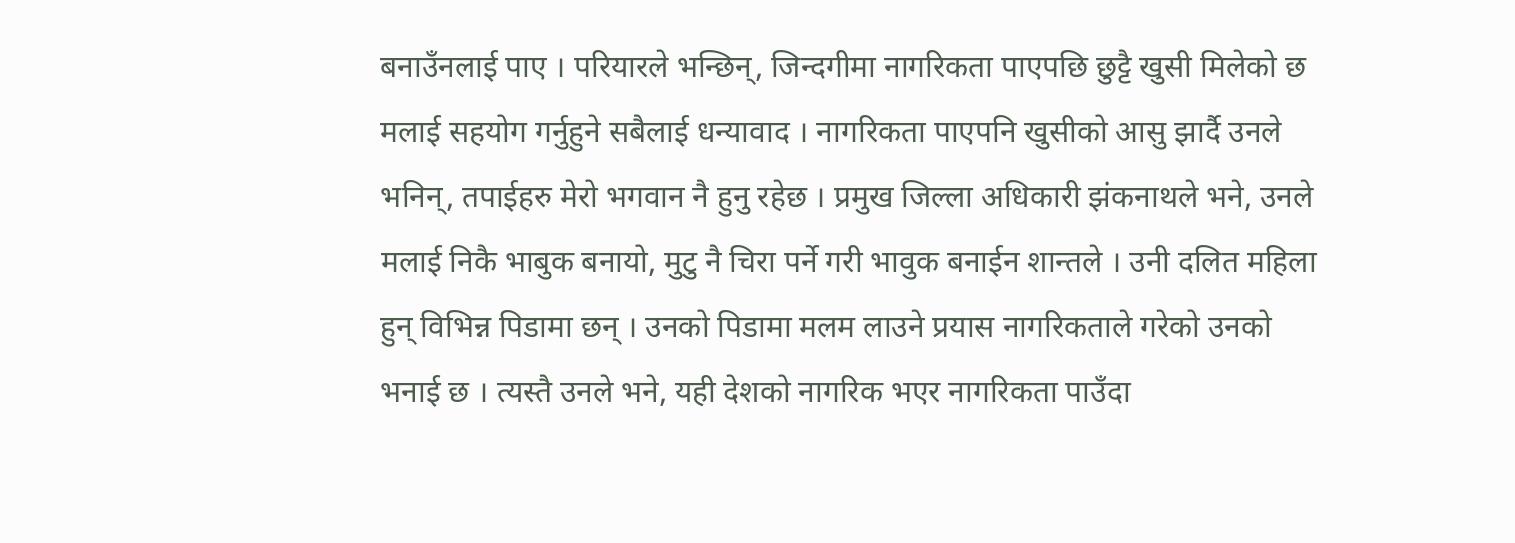बनाउँनलाई पाए । परियारले भन्छिन्, जिन्दगीमा नागरिकता पाएपछि छुट्टै खुसी मिलेको छ मलाई सहयोग गर्नुहुने सबैलाई धन्यावाद । नागरिकता पाएपनि खुसीको आसु झार्दै उनले भनिन्, तपाईहरु मेरो भगवान नै हुनु रहेछ । प्रमुख जिल्ला अधिकारी झंकनाथले भने, उनले मलाई निकै भाबुक बनायो, मुटु नै चिरा पर्ने गरी भावुक बनाईन शान्तले । उनी दलित महिला हुन् विभिन्न पिडामा छन् । उनको पिडामा मलम लाउने प्रयास नागरिकताले गरेको उनको भनाई छ । त्यस्तै उनले भने, यही देशको नागरिक भएर नागरिकता पाउँदा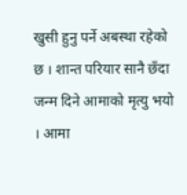खुसी हुनु पर्ने अबस्था रहेको छ । शान्त परियार सानै छँदा जन्म दिने आमाको मृत्यु भयो । आमा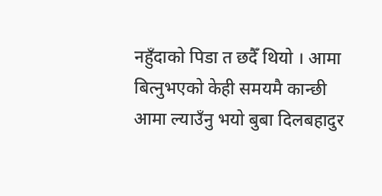नहुँदाको पिडा त छदैँ थियो । आमा बित्नुभएको केही समयमै कान्छी आमा ल्याउँनु भयो बुबा दिलबहादुर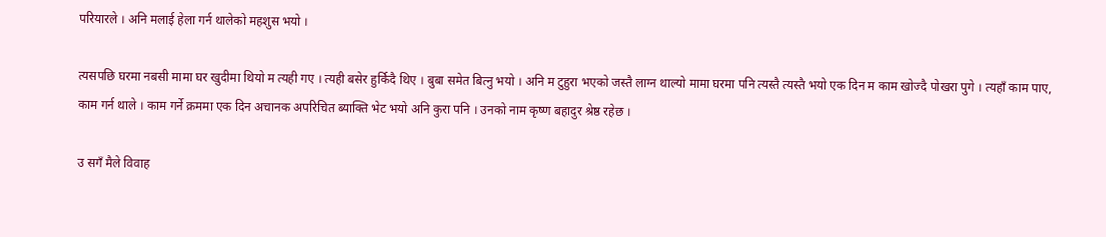परियारले । अनि मलाई हेला गर्न थालेको महशुस भयो ।

त्यसपछि घरमा नबसी मामा घर खुदीमा थियो म त्यही गए । त्यही बसेर हुर्किदै थिए । बुबा समेत बित्नु भयो । अनि म टुहुरा भएको जस्तै लाग्न थाल्यो मामा घरमा पनि त्यस्तै त्यस्तै भयो एक दिन म काम खोज्दै पोखरा पुगे । त्यहाँ काम पाए, काम गर्न थाले । काम गर्ने क्रममा एक दिन अचानक अपरिचित ब्याक्ति भेट भयो अनि कुरा पनि । उनको नाम कृष्ण बहादुर श्रेष्ठ रहेछ ।

उ सगँ मैले विवाह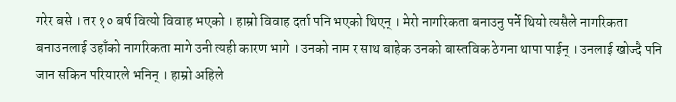गरेर बसे । तर १० बर्ष वित्यो विवाह भएको । हाम्रो विवाह दर्ता पनि भएको थिएन् । मेरो नागरिकता बनाउनु पर्ने थियो त्यसैले नागरिकता बनाउनलाई उहाँको नागरिकता मागे उनी त्यही कारण भागे । उनको नाम र साथ बाहेक उनको बास्तविक ठेगना थापा पाईन् । उनलाई खोज्दै पनि जान सकिन परियारले भनिन् । हाम्रो अहिले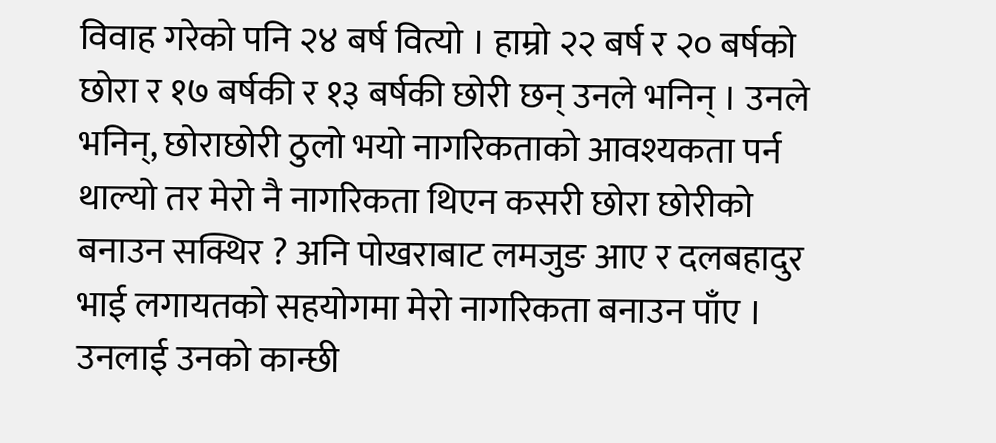विवाह गरेको पनि २४ बर्ष वित्यो । हाम्रो २२ बर्ष र २० बर्षको छोरा र १७ बर्षकी र १३ बर्षकी छोरी छन् उनले भनिन् । उनले भनिन्, छोराछोरी ठुलो भयो नागरिकताको आवश्यकता पर्न थाल्यो तर मेरो नै नागरिकता थिएन कसरी छोरा छोरीको बनाउन सक्थिर ? अनि पोखराबाट लमजुङ आए र दलबहादुर भाई लगायतको सहयोगमा मेरो नागरिकता बनाउन पाँए । उनलाई उनको कान्छी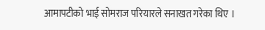आमापटीको भाई सोमराज परियारले सनाखत गरेका थिए ।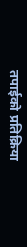तपाईको प्रतिक्रिया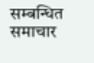सम्बन्धित समाचार